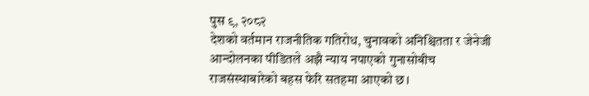पुस ९, २०८२
देशको वर्तमान राजनीतिक गतिरोध, चुनावको अनिश्चितता र जेनेजी आन्दोलनका पीडितले अझै न्याय नपाएको गुनासोबीच राजसंस्थाबारेको बहस फेरि सतहमा आएको छ।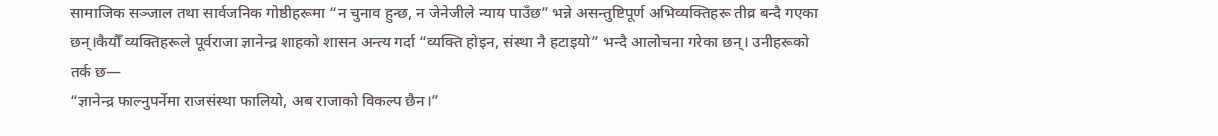सामाजिक सञ्जाल तथा सार्वजनिक गोष्ठीहरूमा “न चुनाव हुन्छ, न जेनेजीले न्याय पाउँछ” भन्ने असन्तुष्टिपूर्ण अभिव्यक्तिहरू तीव्र बन्दै गएका छन्।कैयौँ व्यक्तिहरूले पूर्वराजा ज्ञानेन्द्र शाहको शासन अन्त्य गर्दा “व्यक्ति होइन, संस्था नै हटाइयो” भन्दै आलोचना गरेका छन्। उनीहरूको तर्क छ—
“ज्ञानेन्द्र फाल्नुपर्नेमा राजसंस्था फालियो, अब राजाको विकल्प छैन।”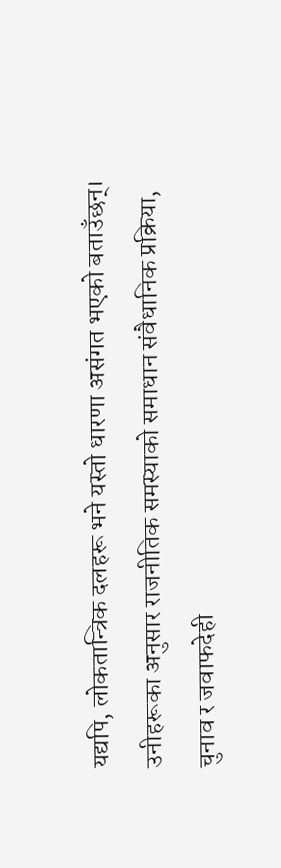यद्यपि, लोकतान्त्रिक दलहरू भने यस्तो धारणा असंगत भएको बताउँछन्। उनीहरूका अनुसार राजनीतिक समस्याको समाधान संवैधानिक प्रक्रिया, चुनाव र जवाफदेही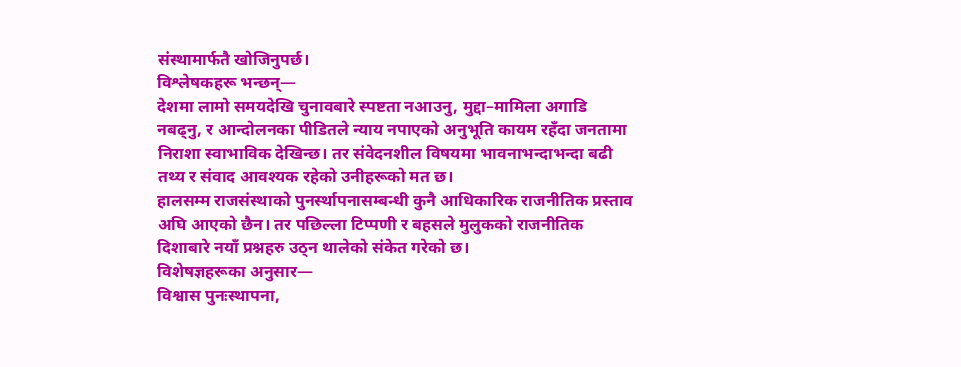संस्थामार्फतै खोजिनुपर्छ।
विश्लेषकहरू भन्छन्—
देशमा लामो समयदेखि चुनावबारे स्पष्टता नआउनु, मुद्दा–मामिला अगाडि नबढ्नु, र आन्दोलनका पीडितले न्याय नपाएको अनुभूति कायम रहँदा जनतामा निराशा स्वाभाविक देखिन्छ। तर संवेदनशील विषयमा भावनाभन्दाभन्दा बढी तथ्य र संवाद आवश्यक रहेको उनीहरूको मत छ।
हालसम्म राजसंस्थाको पुनर्स्थापनासम्बन्धी कुनै आधिकारिक राजनीतिक प्रस्ताव अघि आएको छैन। तर पछिल्ला टिप्पणी र बहसले मुलुकको राजनीतिक दिशाबारे नयाँ प्रश्नहरु उठ्न थालेको संकेत गरेको छ।
विशेषज्ञहरूका अनुसार—
विश्वास पुनःस्थापना,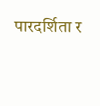पारदर्शिता र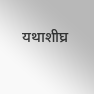यथाशीघ्र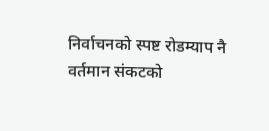निर्वाचनको स्पष्ट रोडम्याप नै वर्तमान संकटको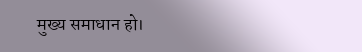मुख्य समाधान हो।